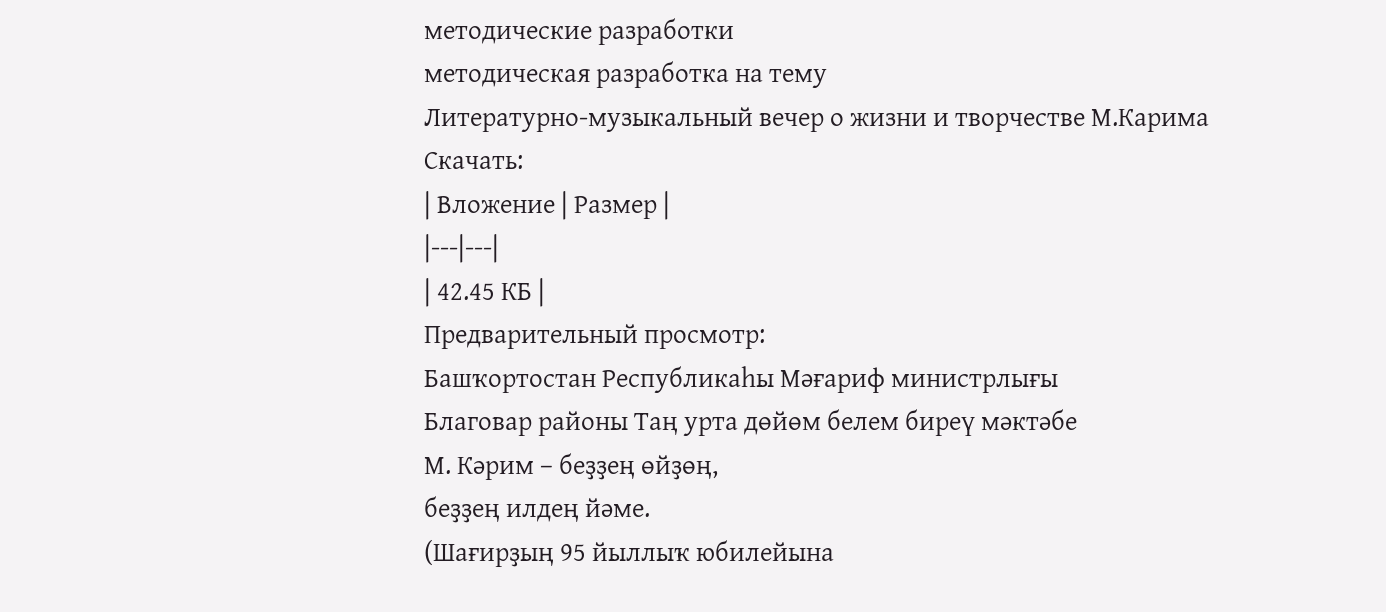методические разработки
методическая разработка на тему
Литературно-музыкальный вечер о жизни и творчестве М.Карима
Скачать:
| Вложение | Размер |
|---|---|
| 42.45 КБ |
Предварительный просмотр:
Башҡортостан Республикаһы Мәғариф министрлығы
Благовар районы Таң урта дөйөм белем биреү мәктәбе
М. Кәрим – беҙҙең өйҙөң,
беҙҙең илдең йәме.
(Шағирҙың 95 йыллыҡ юбилейына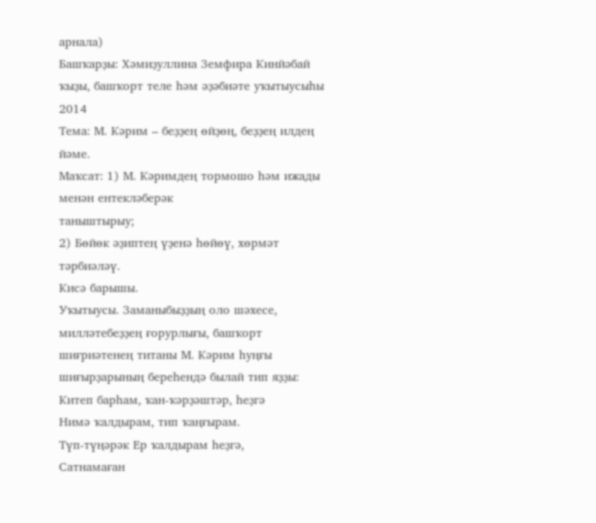арнала)
Башҡарҙы: Хәмиҙуллина Земфира Кинйәбай ҡыҙы, башҡорт теле һәм әҙәбиәте уҡытыусыһы
2014
Тема: М. Кәрим – беҙҙең өйҙөң, беҙҙең илдең йәме.
Маҡсат: 1) М. Кәримдең тормошо һәм ижады менән ентекләберәк
таныштырыу;
2) Бөйөк әҙиптең үҙенә һөйөү, хөрмәт тәрбиәләү.
Кисә барышы.
Уҡытыусы. Заманыбыҙҙың оло шәхесе, милләтебеҙҙең ғорурлығы, башҡорт
шиғриәтенең титаны М. Кәрим һуңғы шиғырҙарының береһендә былай тип яҙҙы:
Китеп барһам, ҡан-ҡәрҙәштәр, һеҙгә
Нимә ҡалдырам, тип ҡаңғырам.
Түп-түңәрәк Ер ҡалдырам һеҙгә,
Сатнамаған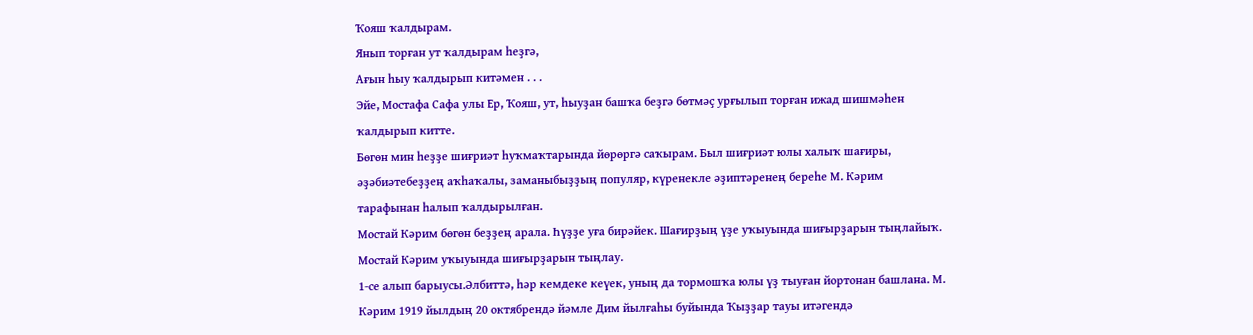Ҡояш ҡалдырам.
Янып торған ут ҡалдырам һеҙгә,
Ағын һыу ҡалдырып китәмен . . .
Эйе, Мостафа Сафа улы Ер, Ҡояш, ут, һыуҙан башҡа беҙгә бөтмәҫ урғылып торған ижад шишмәһен ҡалдырып китте.
Бөгөн мин һеҙҙе шиғриәт һуҡмаҡтарында йөрөргә саҡырам. Был шиғриәт юлы халыҡ шағиры, әҙәбиәтебеҙҙең аҡһаҡалы, заманыбыҙҙың популяр, күренекле әҙиптәренең береһе М. Кәрим тарафынан һалып ҡалдырылған.
Мостай Кәрим бөгөн беҙҙең арала. Һүҙҙе уға бирәйек. Шағирҙың үҙе уҡыуында шиғырҙарын тыңлайыҡ.
Мостай Кәрим уҡыуында шиғырҙарын тыңлау.
1-се алып барыусы.Әлбиттә, һәр кемдеке кеүек, уның да тормошҡа юлы үҙ тыуған йортонан башлана. М. Кәрим 1919 йылдың 20 октябрендә йәмле Дим йылғаһы буйында Ҡыҙҙар тауы итәгендә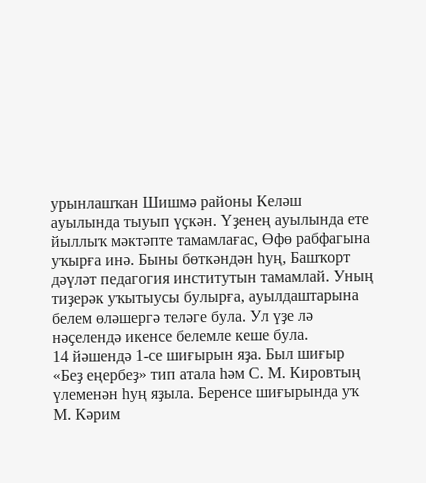урынлашҡан Шишмә районы Келәш ауылында тыуып үҫкән. Үҙенең ауылында ете йыллыҡ мәктәпте тамамлағас, Өфө рабфагына уҡырға инә. Быны бөткәндән һуң, Башҡорт дәүләт педагогия институтын тамамлай. Уның тиҙерәк уҡытыусы булырға, ауылдаштарына белем өләшергә теләге була. Ул үҙе лә нәҫелендә икенсе белемле кеше була.
14 йәшендә 1-се шиғырын яҙа. Был шиғыр «Беҙ еңербеҙ» тип атала һәм С. М. Кировтың үлеменән һуң яҙыла. Беренсе шиғырында уҡ М. Кәрим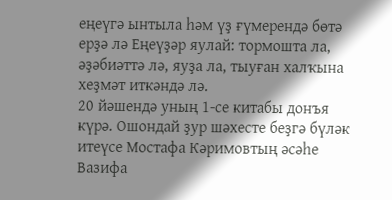еңеүгә ынтыла һәм үҙ ғүмерендә бөтә ерҙә лә Еңеүҙәр яулай: тормошта ла, әҙәбиәттә лә, яуҙа ла, тыуған халҡына хеҙмәт иткәндә лә.
20 йәшендә уның 1-се китабы донъя күрә. Ошондай ҙур шәхесте беҙгә бүләк итеүсе Мостафа Кәримовтың әсәһе Вазифа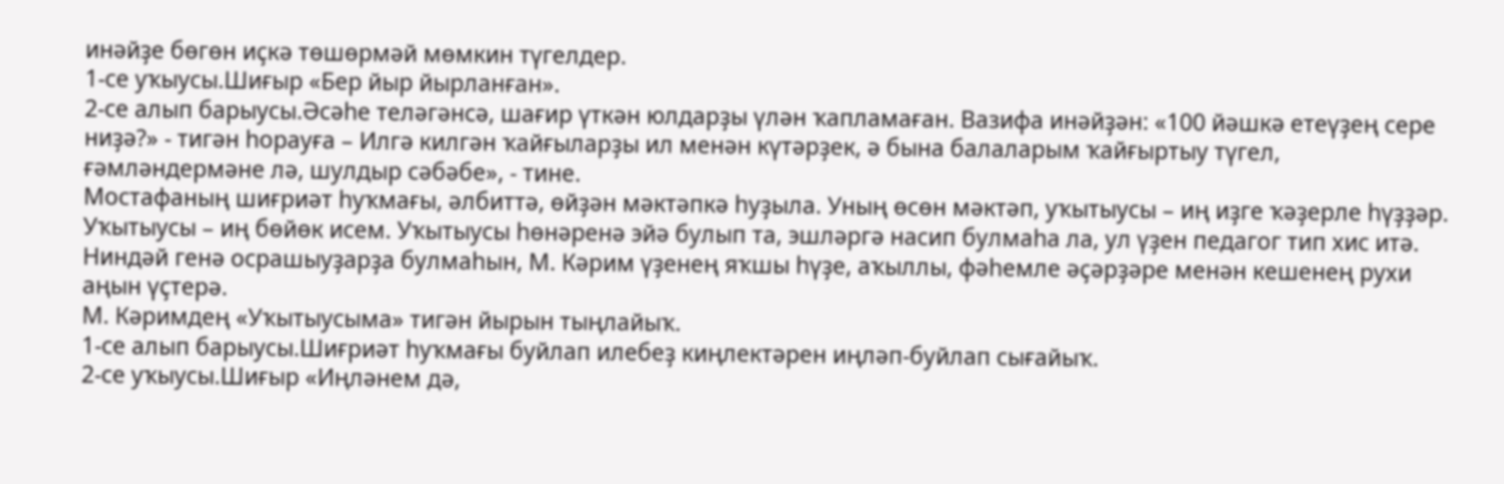инәйҙе бөгөн иҫкә төшөрмәй мөмкин түгелдер.
1-се уҡыусы.Шиғыр «Бер йыр йырланған».
2-се алып барыусы.Әсәһе теләгәнсә, шағир үткән юлдарҙы үлән ҡапламаған. Вазифа инәйҙән: «100 йәшкә етеүҙең сере ниҙә?» - тигән һорауға – Илгә килгән ҡайғыларҙы ил менән күтәрҙек, ә бына балаларым ҡайғыртыу түгел, ғәмләндермәне лә, шулдыр сәбәбе», - тине.
Мостафаның шиғриәт һуҡмағы, әлбиттә, өйҙән мәктәпкә һуҙыла. Уның өсөн мәктәп, уҡытыусы – иң иҙге ҡәҙерле һүҙҙәр. Уҡытыусы – иң бөйөк исем. Уҡытыусы һөнәренә эйә булып та, эшләргә насип булмаһа ла, ул үҙен педагог тип хис итә. Ниндәй генә осрашыуҙарҙа булмаһын, М. Кәрим үҙенең яҡшы һүҙе, аҡыллы, фәһемле әҫәрҙәре менән кешенең рухи аңын үҫтерә.
М. Кәримдең «Уҡытыусыма» тигән йырын тыңлайыҡ.
1-се алып барыусы.Шиғриәт һуҡмағы буйлап илебеҙ киңлектәрен иңләп-буйлап сығайыҡ.
2-се уҡыусы.Шиғыр «Иңләнем дә,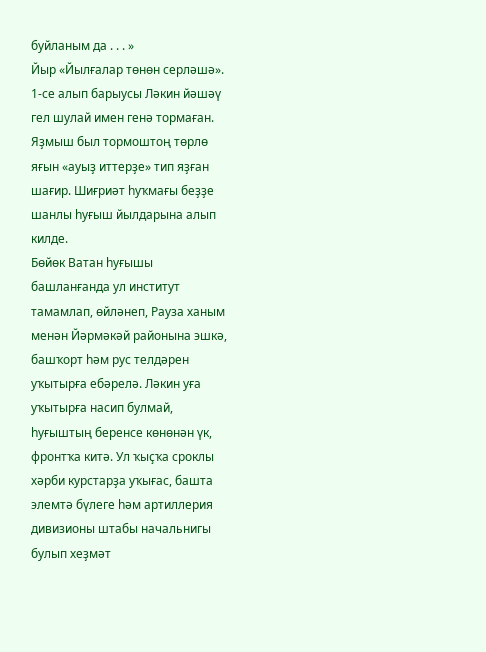буйланым да . . . »
Йыр «Йылғалар төнөн серләшә».
1-се алып барыусы Ләкин йәшәү гел шулай имен генә тормаған. Яҙмыш был тормоштоң төрлө яғын «ауыҙ иттерҙе» тип яҙған шағир. Шиғриәт һуҡмағы беҙҙе шанлы һуғыш йылдарына алып килде.
Бөйөк Ватан һуғышы башланғанда ул институт тамамлап, өйләнеп, Рауза ханым менән Йәрмәкәй районына эшкә, башҡорт һәм рус телдәрен уҡытырға ебәрелә. Ләкин уға уҡытырға насип булмай, һуғыштың беренсе көнөнән үк, фронтҡа китә. Ул ҡыҫҡа сроклы хәрби курстарҙа уҡығас, башта элемтә бүлеге һәм артиллерия дивизионы штабы начальнигы булып хеҙмәт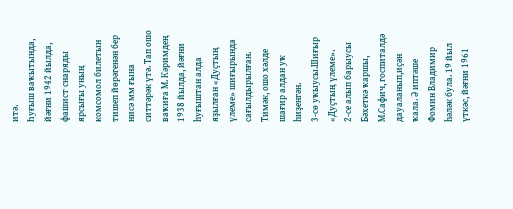итә.
Һуғыш ваҡытында, йәғни 1942 йылда, фашист снаряды ярсығы уның комсомол билетын тишеп йөрәгенән бер нисә мм ғына ситтәрәк үтә. Тап ошо ваҡиға М. Кәримдең 1938 йылда, йәғни һуғыштан алда яҙылған «Дуҫтың үлеме» шиғырында сағылдырылған. Тимәк, ошо хәлде шағир алдан уҡ һиҙенгән.
3-сө уҡыусы.Шиғыр «Дуҫтың үлеме».
2-се алып барыусы Бәхеткә ҡаршы, М.Сафич, госпиталдә дауаланып,иҫән ҡала. Ә иптәше Фомин Владимир һәләк була. 19 йыл үткәс, йәғни 1961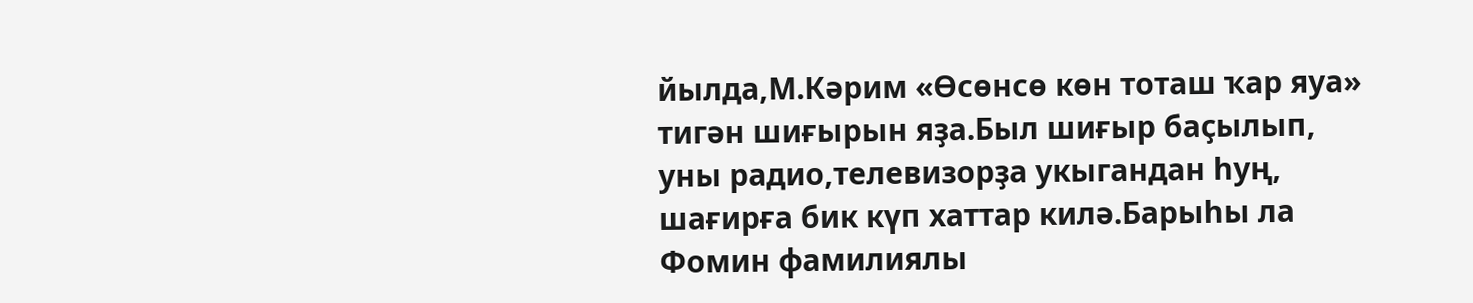йылда,М.Кәрим «Өсөнсө көн тоташ ҡар яуа» тигән шиғырын яҙа.Был шиғыр баҫылып, уны радио,телевизорҙа укыгандан һуң, шағирға бик күп хаттар килә.Барыһы ла Фомин фамилиялы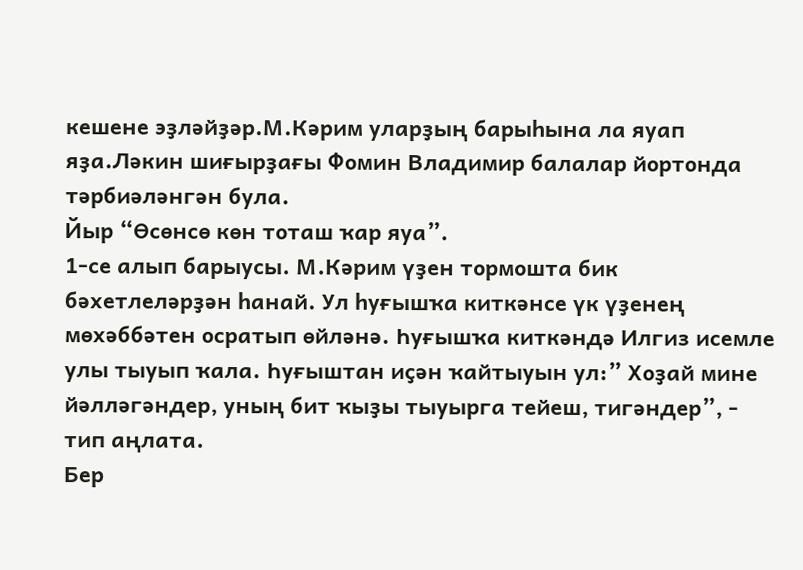кешене эҙләйҙәр.М.Кәрим уларҙың барыһына ла яуап яҙа.Ләкин шиғырҙағы Фомин Владимир балалар йортонда тәрбиәләнгән була.
Йыр “Өсөнсө көн тоташ ҡар яуа”.
1-се алып барыусы. М.Кәрим үҙен тормошта бик бәхетлеләрҙән һанай. Ул һуғышҡа киткәнсе үк үҙенең мөхәббәтен осратып өйләнә. Һуғышҡа киткәндә Илгиз исемле улы тыуып ҡала. Һуғыштан иҫән ҡайтыуын ул:” Хоҙай мине йәлләгәндер, уның бит ҡыҙы тыуырга тейеш, тигәндер”, - тип аңлата.
Бер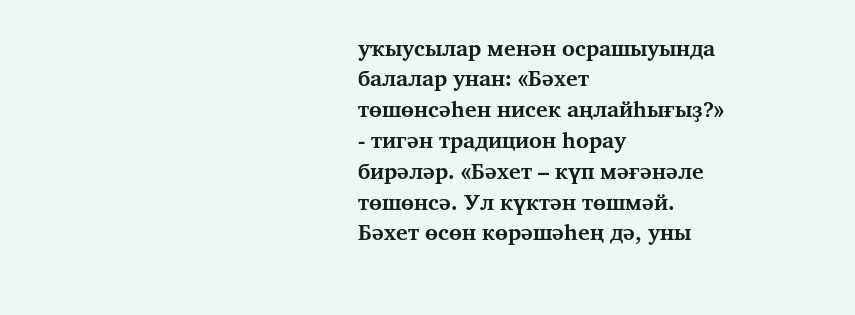уҡыусылар менән осрашыуында балалар унан: «Бәхет төшөнсәһен нисек аңлайһығыҙ?» - тигән традицион һорау бирәләр. «Бәхет – күп мәғәнәле төшөнсә. Ул күктән төшмәй. Бәхет өсөн көрәшәһең дә, уны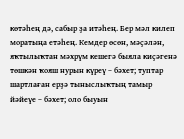көтәһең дә, сабыр ҙа итәһең. Бер мәл килеп моратыңа етәһең. Кемдер өсөн, мәҫәлән, яҡтылыҡтан мәхрүм кешегә быяла киҫәгенә төшкән ҡояш нурын күреү – бәхет; туптар шартлаған ерҙә тыныслыҡтың тамыр йәйеүе – бәхет; оло быуын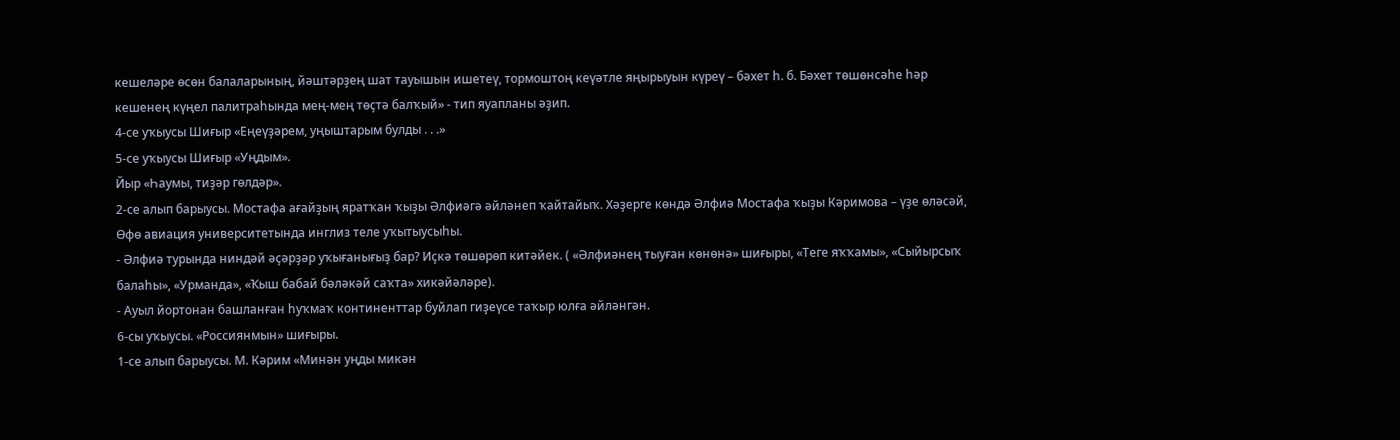кешеләре өсөн балаларының, йәштәрҙең шат тауышын ишетеү, тормоштоң кеүәтле яңырыуын күреү – бәхет һ. б. Бәхет төшөнсәһе һәр кешенең күңел палитраһында мең-мең төҫтә балҡый» - тип яуапланы әҙип.
4-се уҡыусы Шиғыр «Еңеүҙәрем, уңыштарым булды . . .»
5-се уҡыусы Шиғыр «Уңдым».
Йыр «Һаумы, тиҙәр гөлдәр».
2-се алып барыусы. Мостафа ағайҙың яратҡан ҡыҙы Әлфиәгә әйләнеп ҡайтайыҡ. Хәҙерге көндә Әлфиә Мостафа ҡыҙы Кәримова – үҙе өләсәй, Өфө авиация университетында инглиз теле уҡытыусыһы.
- Әлфиә турында ниндәй әҫәрҙәр уҡығанығыҙ бар? Иҫкә төшөрөп китәйек. ( «Әлфиәнең тыуған көнөнә» шиғыры, «Теге яҡҡамы», «Сыйырсыҡ балаһы», «Урманда», «Ҡыш бабай бәләкәй саҡта» хикәйәләре).
- Ауыл йортонан башланған һуҡмаҡ континенттар буйлап гиҙеүсе таҡыр юлға әйләнгән.
6-сы уҡыусы. «Россиянмын» шиғыры.
1-се алып барыусы. М. Кәрим «Минән уңды микән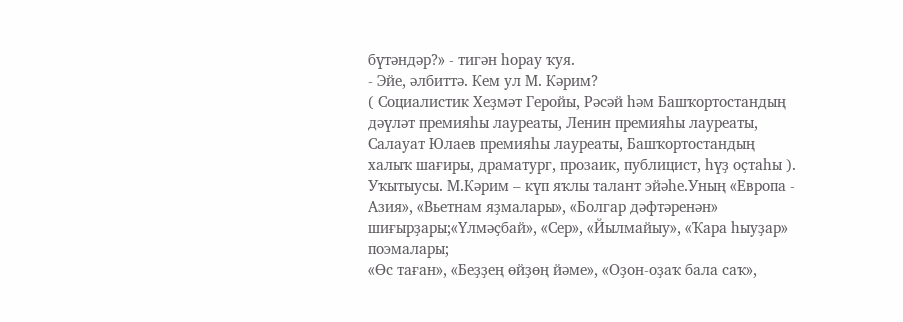бүтәндәр?» - тигән һорау ҡуя.
- Эйе, әлбиттә. Кем ул М. Кәрим?
( Социалистик Хеҙмәт Геройы, Рәсәй һәм Башҡортостандың дәүләт премияһы лауреаты, Ленин премияһы лауреаты, Салауат Юлаев премияһы лауреаты, Башҡортостандың халыҡ шағиры, драматург, прозаик, публицист, һүҙ оҫтаһы ).
Уҡытыусы. М.Кәрим – күп яҡлы талант эйәһе.Уның «Европа - Азия», «Вьетнам яҙмалары», «Болгар дәфтәренән» шиғырҙары;«Үлмәҫбай», «Сер», «Йылмайыу», «Ҡара һыуҙар» поэмалары;
«Өс таған», «Беҙҙең өйҙөң йәме», «Оҙон-оҙаҡ бала саҡ»,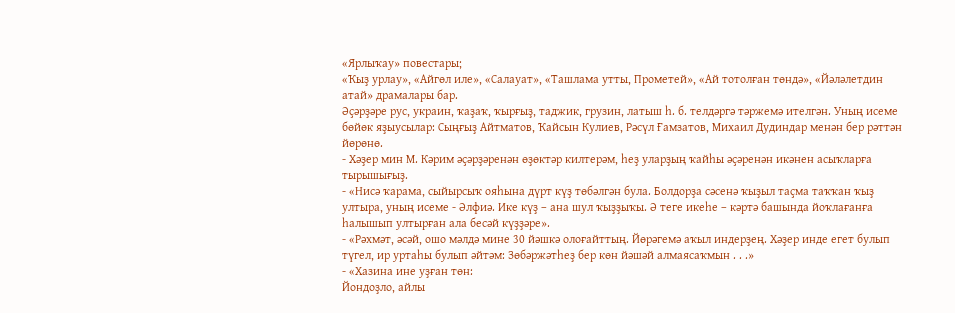«Ярлыҡау» повестары;
«Ҡыҙ урлау», «Айгөл иле», «Салауат», «Ташлама утты, Прометей», «Ай тотолған төндә», «Йәләлетдин атай» драмалары бар.
Әҫәрҙәре рус, украин, ҡаҙаҡ, ҡырғыҙ, таджик, грузин, латыш һ. б. телдәргә тәржемә ителгән. Уның исеме бөйөк яҙыусылар: Сыңғыҙ Айтматов, Ҡайсын Кулиев, Рәсүл Ғамзатов, Михаил Дудиндар менән бер рәттән йөрөнө.
- Хәҙер мин М. Кәрим әҫәрҙәренән өҙөктәр килтерәм, һеҙ уларҙың ҡайһы әҫәренән икәнен асыҡларға тырышығыҙ.
- «Нисә ҡарама, сыйырсыҡ ояһына дүрт күҙ төбәлгән була. Болдорҙа сәсенә ҡыҙыл таҫма таҡҡан ҡыҙ ултыра, уның исеме - Әлфиә. Ике күҙ – ана шул ҡыҙҙыҡы. Ә теге икеһе – кәртә башында йоҡлағанға һалышып ултырған ала бесәй күҙҙәре».
- «Рәхмәт, әсәй, ошо мәлдә мине 30 йәшкә олоғайттың. Йөрәгемә аҡыл индерҙең. Хәҙер инде егет булып түгел, ир уртаһы булып әйтәм: Зөбәржәтһеҙ бер көн йәшәй алмаясаҡмын . . .»
- «Хазина ине уҙған төн:
Йондоҙло, айлы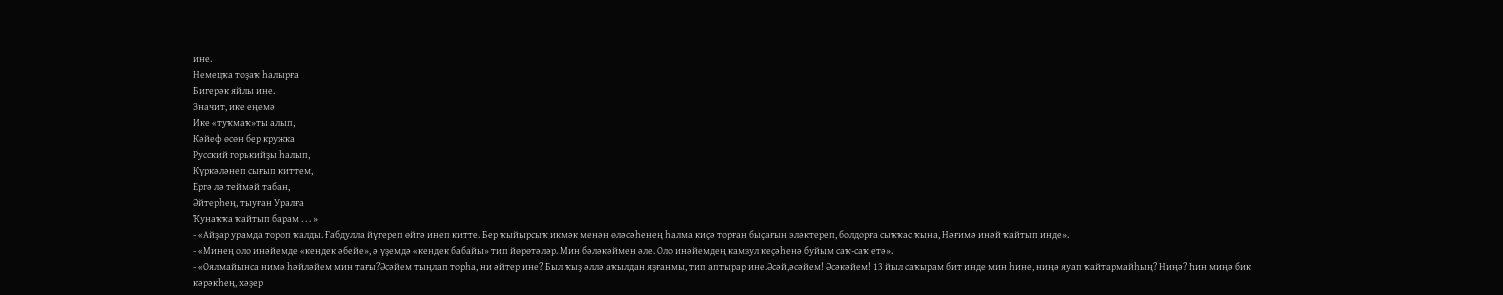ине.
Немецҡа тоҙаҡ һалырға
Бигерәк яйлы ине.
Значит, ике еңемә
Ике «туҡмаҡ»ты алып,
Кәйеф өсөн бер кружка
Русский горькийҙы һалып,
Күркәләнеп сығып киттем,
Ергә лә теймәй табан,
Әйтерһең, тыуған Уралға
Ҡунаҡҡа ҡайтып барам . . . »
- «Айҙар урамда тороп ҡалды. Ғабдулла йүгереп өйгә инеп китте. Бер ҡыйырсыҡ икмәк менән өләсәһенең һалма киҫә торған быҫағын эләктереп, болдорға сыҡҡас ҡына, Нәғимә инәй ҡайтып инде».
- «Минең оло инәйемде «кендек әбейе», ә үҙемдә «кендек бабайы» тип йөрөтәләр. Мин бәләкәймен әле. Оло инәйемдең камзул кеҫәһенә буйым саҡ-саҡ етә».
- «Оялмайынса нимә һәйләйем мин тағы?Әсәйем тыңлап торһа, ни әйтер ине? Был ҡыҙ әллә аҡылдан яҙғанмы, тип аптырар ине.Әсәй,әсәйем! Әсәкәйем! 13 йыл саҡырам бит инде мин һине, ниңә яуап ҡайтармайһың? Ниңә? Һин миңә бик кәрәкһең, хәҙер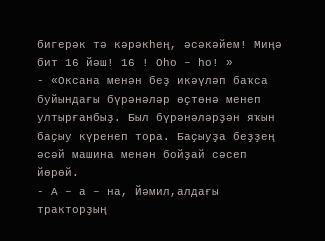бигерәк тә кәрәкһең, әсәкәйем! Миңә бит 16 йәш! 16 ! Оһо – һо! »
- «Оксана менән беҙ икәүләп баҡса буйындағы бүрәнәләр өҫтөнә менеп ултырғанбыҙ. Был бүрәнәләрҙән яҡын баҫыу күренеп тора. Баҫыуҙа беҙҙең әсәй машина менән бойҙай сәсеп йөрөй.
- А – а – на, Йәмил,алдағы тракторҙың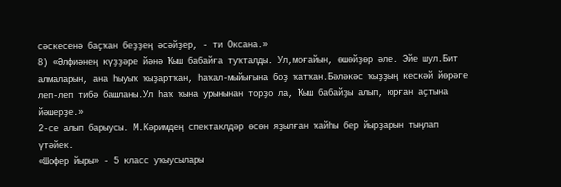сәскесенә баҫҡан беҙҙең әсәйҙер, - ти Оксана.»
8) «Әлфиәнең күҙҙәре йәнә Ҡыш бабайға туҡталды. Ул,моғайын, өшөйҙөр әле. Эйе шул.Бит алмаларын, ана һыуыҡ ҡыҙартҡан, һаҡал-мыйығына боҙ ҡатҡан.Бәләкәс ҡыҙҙың кескәй йөрәге леп-леп тибә башланы.Ул һаҡ ҡына урынынан торҙо ла, Ҡыш бабайҙы алып, юрған аҫтына йәшерҙе.»
2-се алып барыусы. М.Кәримдең спектаклдәр өсөн яҙылған ҡайһы бер йырҙарын тыңлап
үтәйек.
«Шофер йыры» - 5 класс уҡыусылары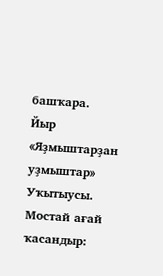башҡара.
Йыр «Яҙмыштарҙан уҙмыштар»
Уҡытыусы. Мостай ағай ҡасандыр: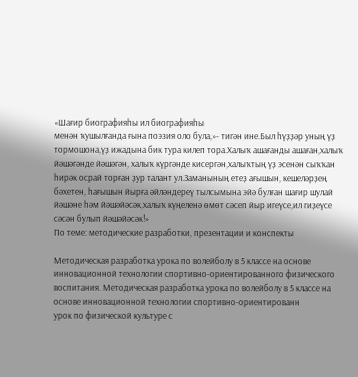«Шағир биографияһы ил биографияһы
менән ҡушылғанда ғына поэзия оло була,»- тигән ине.Был һүҙҙәр уның үҙ тормошона,үҙ ижадына бик тура килеп тора.Халыҡ ашағанды ашаған,халыҡ йәшәгәнде йәшәгән, халыҡ күргәнде кисергән,халыҡтың үҙ эсенән сыҡҡан һирәк осрай торған ҙур талант ул.Заманының етеҙ ағышын, кешеләрҙең бәхетен, һағышын йырға әйләндереү тылсымына эйә булған шағир шулай йәшәне һәм йәшәйәсәк,халыҡ күңеленә өмөт сәсеп йыр игеүсе,ил гиҙеүсе сәсән булып йәшәйәсәк!»
По теме: методические разработки, презентации и конспекты

Методическая разработка урока по волейболу в 5 классе на основе инновационной технологии спортивно-ориентированного физического воспитания. Методическая разработка урока по волейболу в 5 классе на основе инновационной технологии спортивно-ориентированн
урок по физической культуре с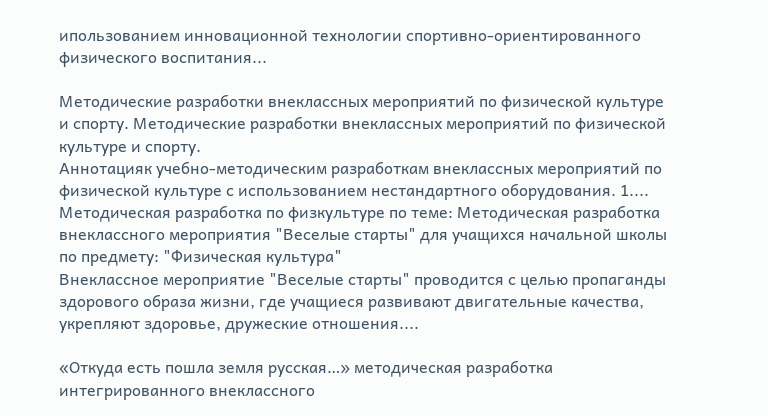ипользованием инновационной технологии спортивно-ориентированного физического воспитания...

Методические разработки внеклассных мероприятий по физической культуре и спорту. Методические разработки внеклассных мероприятий по физической культуре и спорту.
Аннотацияк учебно-методическим разработкам внеклассных мероприятий по физической культуре с использованием нестандартного оборудования. 1....
Методическая разработка по физкультуре по теме: Методическая разработка внеклассного мероприятия "Веселые старты" для учащихся начальной школы по предмету: "Физическая культура"
Внеклассное мероприятие "Веселые старты" проводится с целью пропаганды здорового образа жизни, где учащиеся развивают двигательные качества, укрепляют здоровье, дружеские отношения....

«Откуда есть пошла земля русская…» методическая разработка интегрированного внеклассного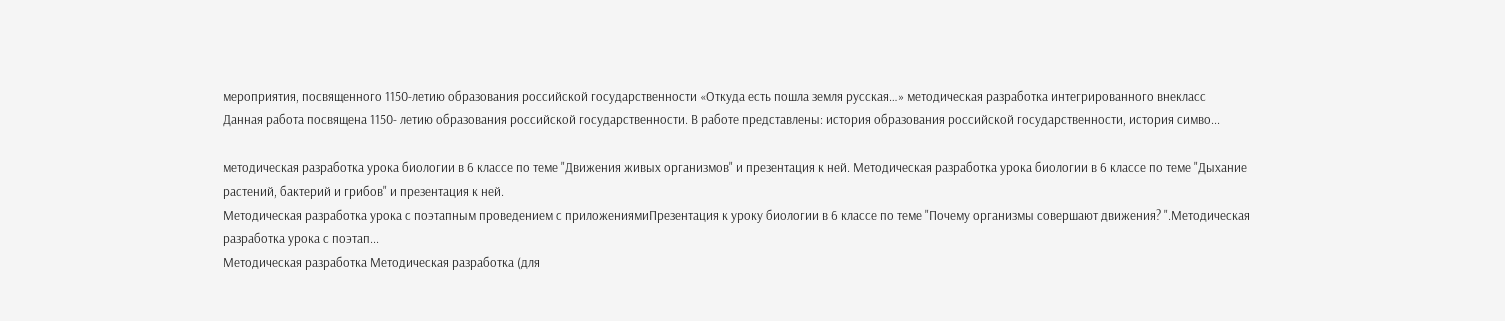мероприятия, посвященного 1150-летию образования российской государственности «Откуда есть пошла земля русская…» методическая разработка интегрированного внекласс
Данная работа посвящена 1150- летию образования российской государственности. В работе представлены: история образования российской государственности, история симво...

методическая разработка урока биологии в 6 классе по теме "Движения живых организмов" и презентация к ней. Методическая разработка урока биологии в 6 классе по теме "Дыхание растений, бактерий и грибов" и презентация к ней.
Методическая разработка урока с поэтапным проведением с приложениямиПрезентация к уроку биологии в 6 классе по теме "Почему организмы совершают движения? ".Методическая разработка урока с поэтап...
Методическая разработка Методическая разработка (для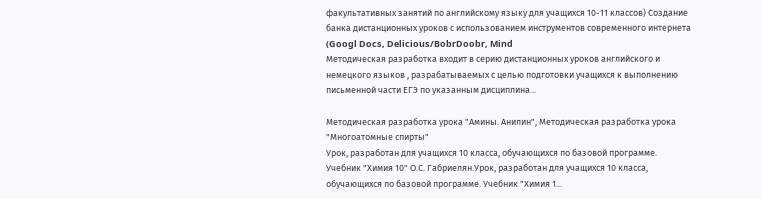факультативных занятий по английскому языку для учащихся 10-11 классов) Создание банка дистанционных уроков с использованием инструментов современного интернета (Googl Docs, Delicious/BobrDoobr, Mind
Методическая разработка входит в серию дистанционных уроков английского и немецкого языков , разрабатываемых с целью подготовки учащихся к выполнению письменной части ЕГЭ по указанным дисциплина...

Методическая разработка урока "Амины. Анилин", Методическая разработка урока "Многоатомные спирты"
Урок, разработан для учащихся 10 класса, обучающихся по базовой программе. Учебник "Химия 10" О.С. Габриелян.Урок, разработан для учащихся 10 класса, обучающихся по базовой программе. Учебник "Химия 1...